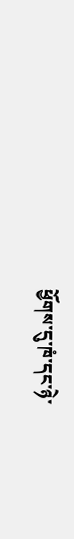ཕྱོགས་དུ་ཁཾ་དང་ཉེ་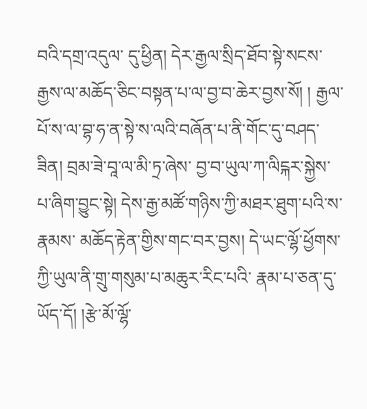བའི་དགྲ་འདུལ་ དུ་ཕྱིན། དེར་རྒྱལ་སྲིད་ཐོབ་སྟེ་སངས་རྒྱས་ལ་མཆོད་ཅིང་བསྟན་པ་ལ་བྱ་བ་ཆེར་བྱས་སོ། ། རྒྱལ་པོ་ས་ལ་བྷ་ཧ་ན་སྟེ་ས་ལའི་བཞོན་པ་ནི་གོང་དུ་བཤད་ཟིན། བྲམ་ཟེ་བཱ་ལ་མི་ཏྲ་ཞེས་ བྱ་བ་ཡུལ་ཀ་ལིངྐར་སྐྱེས་པ་ཞིག་བྱུང་སྟེ། དེས་རྒྱ་མཚོ་གཉིས་ཀྱི་མཐར་ཐུག་པའི་ས་རྣམས་ མཆོད་རྟེན་གྱིས་གང་བར་བྱས། དེ་ཡང་ལྷོ་ཕྱོགས་ཀྱི་ཡུལ་ནི་གྲུ་གསུམ་པ་མཆུར་རིང་པའི་ རྣམ་པ་ཅན་དུ་ཡོད་དོ། །རྩེ་མོ་ལྷོ་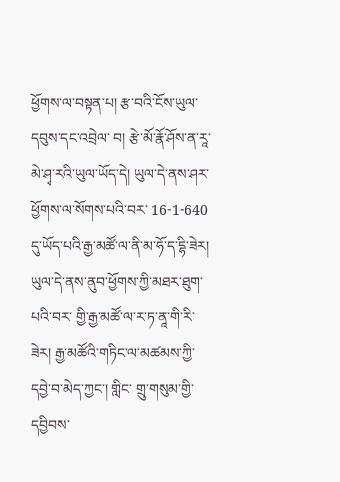ཕྱོགས་ལ་བསྟན་པ། རྩ་བའི་ངོས་ཡུལ་དབུས་དང་འབྲེལ་ བ། རྩེ་མོ་རྣོ་ཤོས་ན་རཱ་མེ་ཤྭ་རའི་ཡུལ་ཡོད་དེ། ཡུལ་དེ་ནས་ཤར་ཕྱོགས་ལ་སོགས་པའི་བར་ 16-1-640 དུ་ཡོད་པའི་རྒྱ་མཚོ་ལ་ནི་མ་ཧོ་ད་དྷི་ཟེར། ཡུལ་དེ་ནས་ནུབ་ཕྱོགས་ཀྱི་མཐར་ཐུག་པའི་བར་ གྱི་རྒྱ་མཚོ་ལ་ར་ཏ་ནཱ་གི་རི་ཟེར། རྒྱ་མཚོའི་གཏིང་ལ་མཚམས་ཀྱི་དབྱེ་བ་མེད་ཀྱང་། གླིང་ གྲུ་གསུམ་གྱི་དབྱིབས་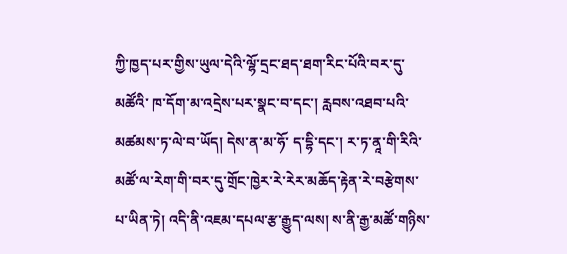ཀྱི་ཁྱད་པར་གྱིས་ཡུལ་དེའི་ལྷོ་དྲང་ཐད་ཐག་རིང་པོའི་བར་དུ་མཚོའི་ ཁ་དོག་མ་འདྲེས་པར་སྣང་བ་དང་། རླབས་འཐབ་པའི་མཚམས་ཏ་ལེ་བ་ཡོད། དེས་ན་མ་ཧོ་ ད་དྷི་དང་། ར་ཏ་ནཱ་གི་རིའི་མཚོ་ལ་རེག་གི་བར་དུ་གྲོང་ཁྱེར་རེ་རེར་མཆོད་རྟེན་རེ་བརྩེགས་ པ་ཡིན་ཏེ། འདི་ནི་འཇམ་དཔལ་རྩ་རྒྱུད་ལས། ས་ནི་རྒྱ་མཚོ་གཉིས་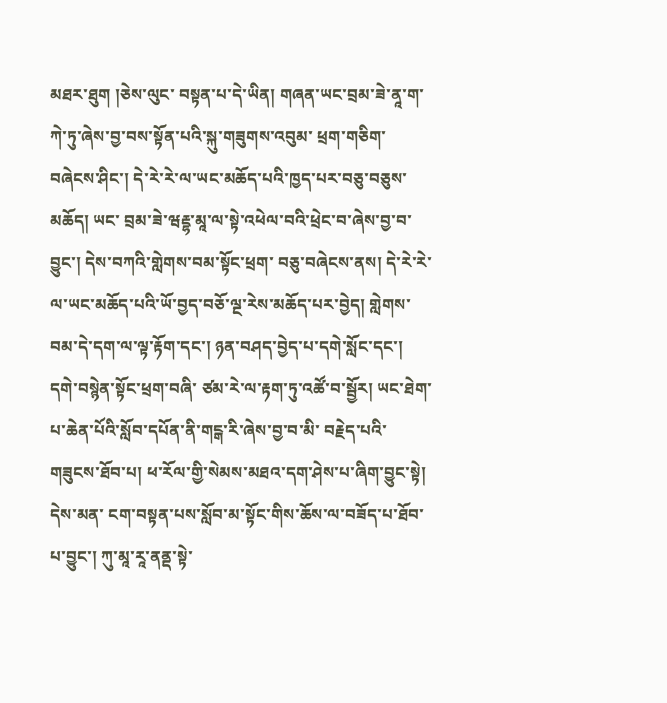མཐར་ཐུག །ཅེས་ལུང་ བསྟན་པ་དེ་ཡིན། གཞན་ཡང་བྲམ་ཟེ་ནཱ་ག་ཀེ་ཏུ་ཞེས་བྱ་བས་སྟོན་པའི་སྐུ་གཟུགས་འབུམ་ ཕྲག་གཅིག་བཞེངས་ཤིང་། དེ་རེ་རེ་ལ་ཡང་མཆོད་པའི་ཁྱད་པར་བཅུ་བཅུས་མཆོད། ཡང་ བྲམ་ཟེ་ཝརྡྷ་མཱ་ལ་སྟེ་འཕེལ་བའི་ཕྲེང་བ་ཞེས་བྱ་བ་བྱུང་། དེས་བཀའི་གླེགས་བམ་སྟོང་ཕྲག་ བཅུ་བཞེངས་ནས། དེ་རེ་རེ་ལ་ཡང་མཆོད་པའི་ཡོ་བྱད་བཅོ་ལྔ་རེས་མཆོད་པར་བྱེད། གླེགས་ བམ་དེ་དག་ལ་ལྟ་རྟོག་དང་། ཉན་བཤད་བྱེད་པ་དགེ་སློང་དང་། དགེ་བསྙེན་སྟོང་ཕྲག་བཞི་ ཙམ་རེ་ལ་རྟག་ཏུ་འཚོ་བ་སྦྱོར། ཡང་ཐེག་པ་ཆེན་པོའི་སློབ་དཔོན་ནི་གངྒ་རི་ཞེས་བྱ་བ་མི་ བརྗེད་པའི་གཟུངས་ཐོབ་པ། ཕ་རོལ་གྱི་སེམས་མཐའ་དག་ཤེས་པ་ཞིག་བྱུང་སྟེ། དེས་མན་ ངག་བསྟན་པས་སློབ་མ་སྟོང་གིས་ཆོས་ལ་བཟོད་པ་ཐོབ་པ་བྱུང་། ཀུ་མཱ་རཱ་ནནྡ་སྟེ་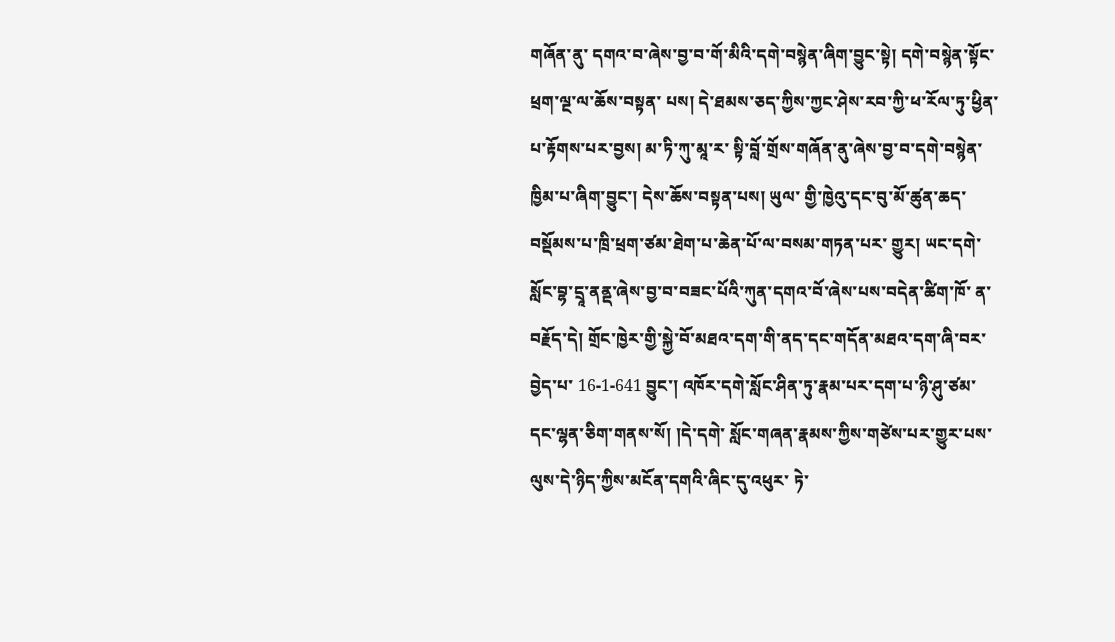གཞོན་ནུ་ དགའ་བ་ཞེས་བྱ་བ་གོ་མིའི་དགེ་བསྙེན་ཞིག་བྱུང་སྟེ། དགེ་བསྙེན་སྟོང་ཕྲག་ལྔ་ལ་ཆོས་བསྟན་ པས། དེ་ཐམས་ཅད་ཀྱིས་ཀྱང་ཤེས་རབ་ཀྱི་ཕ་རོལ་ཏུ་ཕྱིན་པ་རྟོགས་པར་བྱས། མ་ཏི་ཀུ་མཱ་ར་ སྟི་བློ་གྲོས་གཞོན་ནུ་ཞེས་བྱ་བ་དགེ་བསྙེན་ཁྱིམ་པ་ཞིག་བྱུང་། དེས་ཆོས་བསྟན་པས། ཡུལ་ གྱི་ཁྱེའུ་དང་བུ་མོ་ཚུན་ཆད་བསྡོམས་པ་ཁྲི་ཕྲག་ཙམ་ཐེག་པ་ཆེན་པོ་ལ་བསམ་གཏན་པར་ གྱུར། ཡང་དགེ་སློང་བྷ་དྲཱ་ནནྡ་ཞེས་བྱ་བ་བཟང་པོའི་ཀུན་དགའ་བོ་ཞེས་པས་བདེན་ཚིག་ཁོ་ ན་བརྗོད་དེ། གྲོང་ཁྱེར་གྱི་སྐྱེ་བོ་མཐའ་དག་གི་ནད་དང་གདོན་མཐའ་དག་ཞི་བར་བྱེད་པ་ 16-1-641 བྱུང་། འཁོར་དགེ་སློང་ཤིན་ཏུ་རྣམ་པར་དག་པ་ཉི་ཤུ་ཙམ་དང་ལྷན་ཅིག་གནས་སོ། །དེ་དགེ་ སློང་གཞན་རྣམས་ཀྱིས་གཙེས་པར་གྱུར་པས་ལུས་དེ་ཉིད་ཀྱིས་མངོན་དགའི་ཞིང་དུ་འཕུར་ ཏེ་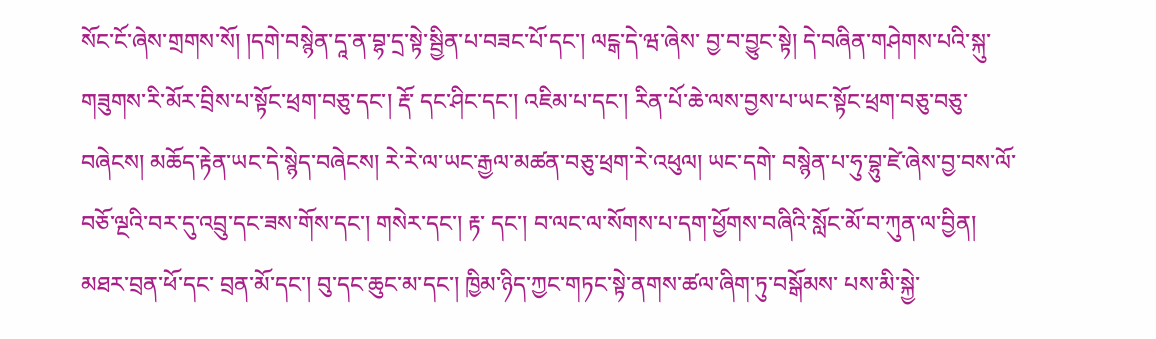སོང་ངོ་ཞེས་གྲགས་སོ། །དགེ་བསྙེན་དཱ་ན་བྷ་དྲ་སྟེ་སྦྱིན་པ་བཟང་པོ་དང་། ལངྒ་དེ་ཝ་ཞེས་ བྱ་བ་བྱུང་སྟེ། དེ་བཞིན་གཤེགས་པའི་སྐུ་གཟུགས་རི་མོར་བྲིས་པ་སྟོང་ཕྲག་བཅུ་དང་། རྡོ་ དང་ཤིང་དང་། འཇིམ་པ་དང་། རིན་པོ་ཆེ་ལས་བྱས་པ་ཡང་སྟོང་ཕྲག་བཅུ་བཅུ་བཞེངས། མཆོད་རྟེན་ཡང་དེ་སྙེད་བཞེངས། རེ་རེ་ལ་ཡང་རྒྱལ་མཚན་བཅུ་ཕྲག་རེ་འཕུལ། ཡང་དགེ་ བསྙེན་པ་ཧུ་བྷུ་ཛེ་ཞེས་བྱ་བས་ལོ་བཅོ་ལྔའི་བར་དུ་འབྲུ་དང་ཟས་གོས་དང་། གསེར་དང་། རྟ་ དང་། བ་ལང་ལ་སོགས་པ་དག་ཕྱོགས་བཞིའི་སློང་མོ་བ་ཀུན་ལ་བྱིན། མཐར་བྲན་ཕོ་དང་ བྲན་མོ་དང་། བུ་དང་ཆུང་མ་དང་། ཁྱིམ་ཉིད་ཀྱང་གཏང་སྟེ་ནགས་ཚལ་ཞིག་ཏུ་བསྒོམས་ པས་མི་སྐྱེ་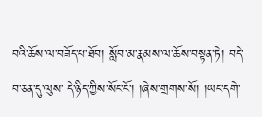བའི་ཆོས་ལ་བཟོད་པ་ཐོབ། སློབ་མ་རྣམས་ལ་ཆོས་བསྟན་ཏེ། བདེ་བ་ཅན་དུ་ལུས་ དེ་ཉིད་ཀྱིས་སོང་ངོ་། །ཞེས་གྲགས་སོ། །ཡང་དགེ་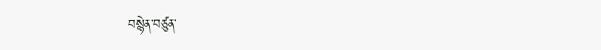བསྙེན་བཙུན་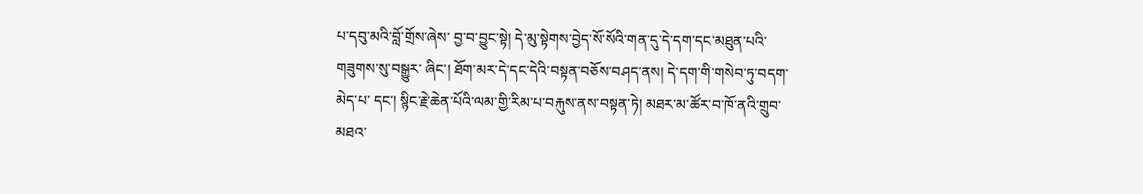པ་དབུ་མའི་བློ་གྲོས་ཞེས་ བྱ་བ་བྱུང་སྟེ། དེ་མུ་སྟེགས་བྱེད་སོ་སོའི་གན་དུ་དེ་དག་དང་མཐུན་པའི་གཟུགས་སུ་བསྒྱུར་ ཞིང་། ཐོག་མར་དེ་དང་དེའི་བསྟན་བཅོས་བཤད་ནས། དེ་དག་གི་གསེབ་ཏུ་བདག་མེད་པ་ དང་། སྙིང་རྗེ་ཆེན་པོའི་ལམ་གྱི་རིམ་པ་བརྐུས་ནས་བསྟན་ཏེ། མཐར་མ་ཚོར་བ་ཁོ་ནའི་གྲུབ་ མཐའ་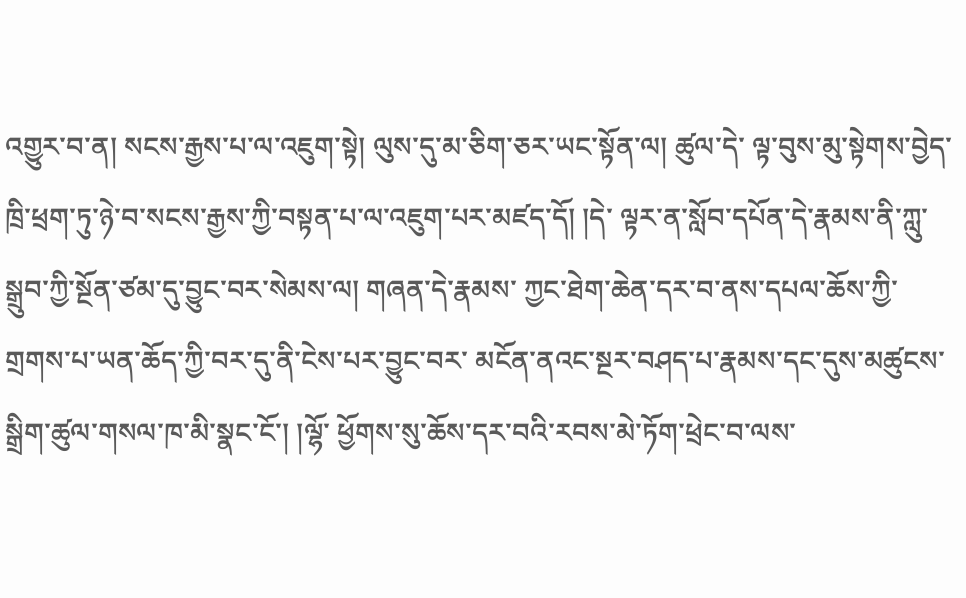འགྱུར་བ་ན། སངས་རྒྱས་པ་ལ་འཇུག་སྟེ། ལུས་དུ་མ་ཅིག་ཅར་ཡང་སྟོན་ལ། ཚུལ་དེ་ ལྟ་བུས་མུ་སྟེགས་བྱེད་ཁྲི་ཕྲག་ཏུ་ཉེ་བ་སངས་རྒྱས་ཀྱི་བསྟན་པ་ལ་འཇུག་པར་མཛད་དོ། །དེ་ ལྟར་ན་སློབ་དཔོན་དེ་རྣམས་ནི་ཀླུ་སྒྲུབ་ཀྱི་སྔོན་ཙམ་དུ་བྱུང་བར་སེམས་ལ། གཞན་དེ་རྣམས་ ཀྱང་ཐེག་ཆེན་དར་བ་ནས་དཔལ་ཆོས་ཀྱི་གྲགས་པ་ཡན་ཆོད་ཀྱི་བར་དུ་ནི་ངེས་པར་བྱུང་བར་ མངོན་ནའང་སྔར་བཤད་པ་རྣམས་དང་དུས་མཚུངས་སྒྲིག་ཚུལ་གསལ་ཁ་མི་སྣང་ངོ་། །ལྷོ་ ཕྱོགས་སུ་ཆོས་དར་བའི་རབས་མེ་ཏོག་ཕྲེང་བ་ལས་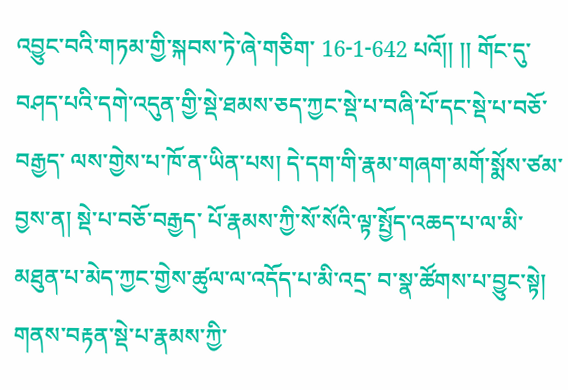འབྱུང་བའི་གཏམ་གྱི་སྐབས་ཏེ་ཞེ་གཅིག་ 16-1-642 པའོ།། །། གོང་དུ་བཤད་པའི་དགེ་འདུན་གྱི་སྡེ་ཐམས་ཅད་ཀྱང་སྡེ་པ་བཞི་པོ་དང་སྡེ་པ་བཅོ་བརྒྱད་ ལས་གྱེས་པ་ཁོ་ན་ཡིན་པས། དེ་དག་གི་རྣམ་གཞག་མགོ་སྨོས་ཙམ་བྱས་ན། སྡེ་པ་བཅོ་བརྒྱད་ པོ་རྣམས་ཀྱི་སོ་སོའི་ལྟ་སྤྱོད་འཆད་པ་ལ་མི་མཐུན་པ་མེད་ཀྱང་གྱེས་ཚུལ་ལ་འདོད་པ་མི་འདྲ་ བ་སྣ་ཚོགས་པ་བྱུང་སྟེ། གནས་བརྟན་སྡེ་པ་རྣམས་ཀྱི་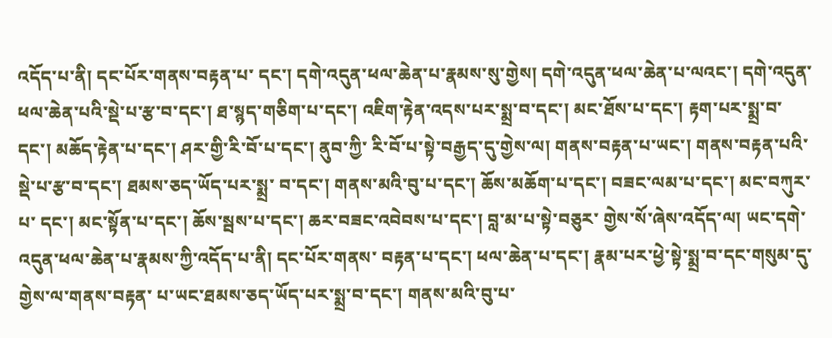འདོད་པ་ནི། དང་པོར་གནས་བརྟན་པ་ དང་། དགེ་འདུན་ཕལ་ཆེན་པ་རྣམས་སུ་གྱེས། དགེ་འདུན་ཕལ་ཆེན་པ་ལའང་། དགེ་འདུན་ ཕལ་ཆེན་པའི་སྡེ་པ་རྩ་བ་དང་། ཐ་སྙད་གཅིག་པ་དང་། འཇིག་རྟེན་འདས་པར་སྨྲ་བ་དང་། མང་ཐོས་པ་དང་། རྟག་པར་སྨྲ་བ་དང་། མཆོད་རྟེན་པ་དང་། ཤར་གྱི་རི་བོ་པ་དང་། ནུབ་ཀྱི་ རི་བོ་པ་སྟེ་བརྒྱད་དུ་གྱེས་ལ། གནས་བརྟན་པ་ཡང་། གནས་བརྟན་པའི་སྡེ་པ་རྩ་བ་དང་། ཐམས་ཅད་ཡོད་པར་སྨྲ་ བ་དང་། གནས་མའི་བུ་པ་དང་། ཆོས་མཆོག་པ་དང་། བཟང་ལམ་པ་དང་། མང་བཀུར་པ་ དང་། མང་སྟོན་པ་དང་། ཆོས་སྦས་པ་དང་། ཆར་བཟང་འབེབས་པ་དང་། བླ་མ་པ་སྟེ་བཅུར་ གྱེས་སོ་ཞེས་འདོད་ལ། ཡང་དགེ་འདུན་ཕལ་ཆེན་པ་རྣམས་ཀྱི་འདོད་པ་ནི། དང་པོར་གནས་ བརྟན་པ་དང་། ཕལ་ཆེན་པ་དང་། རྣམ་པར་ཕྱེ་སྟེ་སྨྲ་བ་དང་གསུམ་དུ་གྱེས་ལ་གནས་བརྟན་ པ་ཡང་ཐམས་ཅད་ཡོད་པར་སྨྲ་བ་དང་། གནས་མའི་བུ་པ་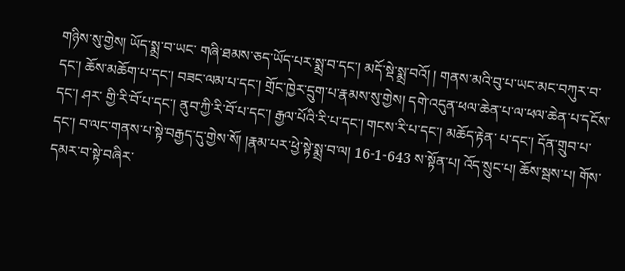གཉིས་སུ་གྱེས། ཡོད་སྨྲ་བ་ཡང་ གཞི་ཐམས་ཅད་ཡོད་པར་སྨྲ་བ་དང་། མདོ་སྡེ་སྨྲ་བའོ། ། གནས་མའི་བུ་པ་ཡང་མང་བཀུར་བ་དང་། ཆོས་མཆོག་པ་དང་། བཟང་ལམ་པ་དང་། གྲོང་ཁྱེར་དྲུག་པ་རྣམས་སུ་གྱེས། དགེ་འདུན་ཕལ་ཆེན་པ་ལ་ཕལ་ཆེན་པ་དངོས་དང་། ཤར་ གྱི་རི་བོ་པ་དང་། ནུབ་ཀྱི་རི་བོ་པ་དང་། རྒྱལ་པོའི་རི་པ་དང་། གངས་རི་པ་དང་། མཆོད་རྟེན་ པ་དང་། དོན་གྲུབ་པ་དང་། བ་ལང་གནས་པ་སྟེ་བརྒྱད་དུ་གྱེས་སོ། །རྣམ་པར་ཕྱེ་སྟེ་སྨྲ་བ་ལ། 16-1-643 ས་སྟོན་པ། འོད་སྲུང་པ། ཆོས་སྦས་པ། གོས་དམར་བ་སྟེ་བཞིར་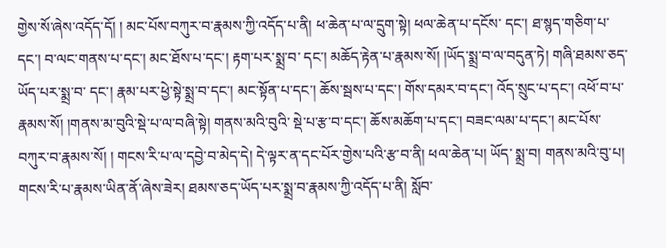གྱེས་སོ་ཞེས་འདོད་དོ། ། མང་པོས་བཀུར་བ་རྣམས་ཀྱི་འདོད་པ་ནི། ཕ་ཆེན་པ་ལ་དྲུག་སྟེ། ཕལ་ཆེན་པ་དངོས་ དང་། ཐ་སྙད་གཅིག་པ་དང་། བ་ལང་གནས་པ་དང་། མང་ཐོས་པ་དང་། རྟག་པར་སྨྲ་བ་ དང་། མཆོད་རྟེན་པ་རྣམས་སོ། །ཡོད་སྨྲ་བ་ལ་བདུན་ཏེ། གཞི་ཐམས་ཅད་ཡོད་པར་སྨྲ་བ་ དང་། རྣམ་པར་ཕྱེ་སྟེ་སྨྲ་བ་དང་། མང་སྟོན་པ་དང་། ཆོས་སྦས་པ་དང་། གོས་དམར་བ་དང་། འོད་སྲུང་པ་དང་། འཕོ་བ་པ་རྣམས་སོ། །གནས་མ་བུའི་སྡེ་པ་ལ་བཞི་སྟེ། གནས་མའི་བུའི་ སྡེ་པ་རྩ་བ་དང་། ཆོས་མཆོག་པ་དང་། བཟང་ལམ་པ་དང་། མང་པོས་བཀུར་བ་རྣམས་སོ། ། གངས་རི་པ་ལ་དབྱེ་བ་མེད་དེ། དེ་ལྟར་ན་དང་པོར་གྱེས་པའི་རྩ་བ་ནི། ཕལ་ཆེན་པ། ཡོད་ སྨྲ་བ། གནས་མའི་བུ་པ། གངས་རི་པ་རྣམས་ཡིན་ནོ་ཞེས་ཟེར། ཐམས་ཅད་ཡོད་པར་སྨྲ་བ་རྣམས་ཀྱི་འདོད་པ་ནི། སློབ་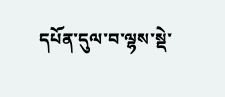དཔོན་དུལ་བ་ལྷས་སྡེ་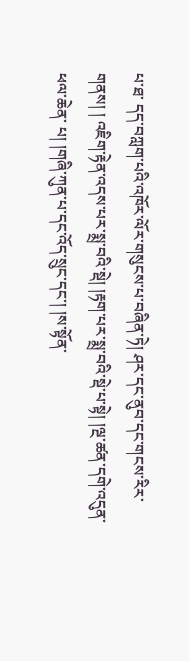པ་ཐ་ དད་བཀླག་པའི་འཁོར་ལོར་གསུངས་པ་བཞིན་ཏེ། ཤར་དང་ནུབ་དང་གངས་རིར་གནས། ། འཇིག་རྟེན་འདས་པར་སྨྲ་བའི་སྡེ། །རྟག་པར་སྨྲ་བའི་སྡེ་པ་སྟེ། །ལྔ་ཚན་དགེ་འདུན་ཕལ་ཆེན་ པ། །གཞི་ཀུན་པ་དང་འོད་སྲུང་དང་། །ས་སྟོན་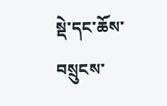སྡེ་དང་ཆོས་བསྲུངས་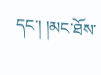དང་། །མང་ཐོས་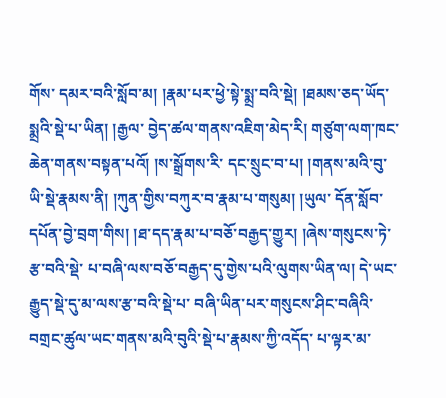གོས་ དམར་བའི་སློབ་མ། །རྣམ་པར་ཕྱེ་སྟེ་སྨྲ་བའི་སྡེ། །ཐམས་ཅད་ཡོད་སྨྲའི་སྡེ་པ་ཡིན། །རྒྱལ་ བྱེད་ཚལ་གནས་འཇིག་མེད་རི། གཙུག་ལག་ཁང་ཆེན་གནས་བསྟན་པའོ། །ས་སྒྲོགས་རི་ དང་སྲུང་བ་པ། །གནས་མའི་བུ་ཡི་སྡེ་རྣམས་ནི། །ཀུན་གྱིས་བཀུར་བ་རྣམ་པ་གསུམ། །ཡུལ་ དོན་སློབ་དཔོན་བྱེ་བྲག་གིས། །ཐ་དད་རྣམ་པ་བཅོ་བརྒྱད་གྱུར། །ཞེས་གསུངས་ཏེ་རྩ་བའི་སྡེ་ པ་བཞི་ལས་བཅོ་བརྒྱད་དུ་གྱེས་པའི་ལུགས་ཡིན་ལ། དེ་ཡང་རྒྱུད་སྡེ་དུ་མ་ལས་རྩ་བའི་སྡེ་པ་ བཞི་ཡིན་པར་གསུངས་ཤིང་བཞིའི་བགྲང་ཚུལ་ཡང་གནས་མའི་བུའི་སྡེ་པ་རྣམས་ཀྱི་འདོད་ པ་ལྟར་མ་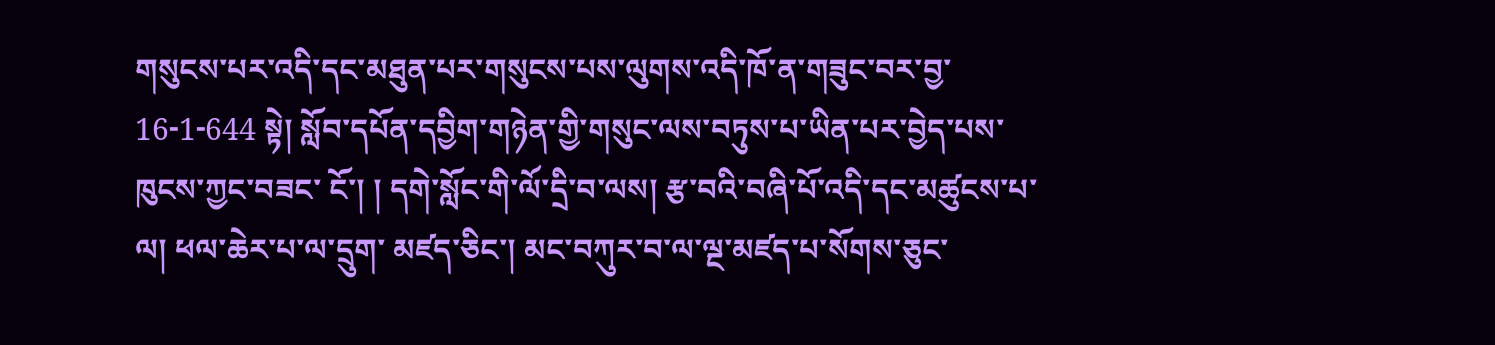གསུངས་པར་འདི་དང་མཐུན་པར་གསུངས་པས་ལུགས་འདི་ཁོ་ན་གཟུང་བར་བྱ་ 16-1-644 སྟེ། སློབ་དཔོན་དབྱིག་གཉེན་གྱི་གསུང་ལས་བཏུས་པ་ཡིན་པར་བྱེད་པས་ཁུངས་ཀྱང་བཟང་ ངོ་། ། དགེ་སློང་གི་ལོ་དྲི་བ་ལས། རྩ་བའི་བཞི་པོ་འདི་དང་མཚུངས་པ་ལ། ཕལ་ཆེར་པ་ལ་དྲུག་ མཛད་ཅིང་། མང་བཀུར་བ་ལ་ལྔ་མཛད་པ་སོགས་ཅུང་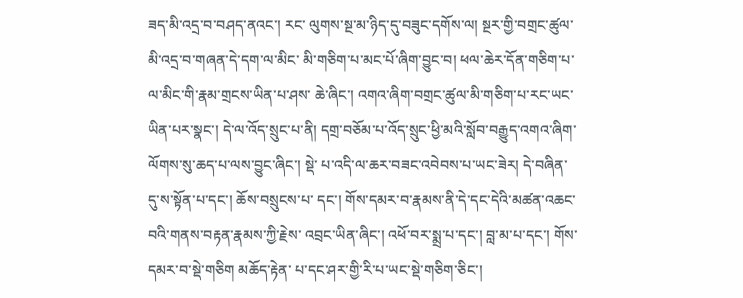ཟད་མི་འདྲ་བ་བཤད་ནའང་། རང་ ལུགས་སྔ་མ་ཉིད་དུ་བཟུང་དགོས་ལ། སྔར་གྱི་བགྲང་ཚུལ་མི་འདྲ་བ་གཞན་དེ་དག་ལ་མིང་ མི་གཅིག་པ་མང་པོ་ཞིག་བྱུང་བ། ཕལ་ཆེར་དོན་གཅིག་པ་ལ་མིང་གི་རྣམ་གྲངས་ཡིན་པ་ཤས་ ཆེ་ཞིང་། འགའ་ཞིག་བགྲང་ཚུལ་མི་གཅིག་པ་རང་ཡང་ཡིན་པར་སྣང་། དེ་ལ་འོད་སྲུང་པ་ནི། དགྲ་བཅོམ་པ་འོད་སྲུང་ཕྱི་མའི་སློབ་བརྒྱུད་འགའ་ཞིག་ལོགས་སུ་ཆད་པ་ལས་བྱུང་ཞིང་། སྡེ་ པ་འདི་ལ་ཆར་བཟང་འབེབས་པ་ཡང་ཟེར། དེ་བཞིན་དུ་ས་སྟོན་པ་དང་། ཆོས་བསྲུངས་པ་ དང་། གོས་དམར་བ་རྣམས་ནི་དེ་དང་དེའི་མཚན་འཆང་བའི་གནས་བརྟན་རྣམས་ཀྱི་རྗེས་ འབྲང་ཡིན་ཞིང་། འཕོ་བར་སྨྲ་པ་དང་། བླ་མ་པ་དང་། གོས་དམར་བ་སྡེ་གཅིག མཆོད་རྟེན་ པ་དང་ཤར་གྱི་རི་པ་ཡང་སྡེ་གཅིག་ཅིང་།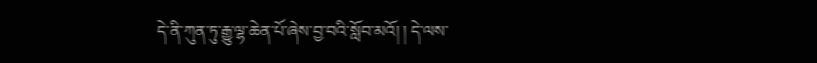དེ་ནི་ཀུན་ཏུ་རྒྱུ་ལྷ་ཆེན་པོ་ཞེས་བྱ་བའི་སློབ་མའོ། ། དེ་ལས་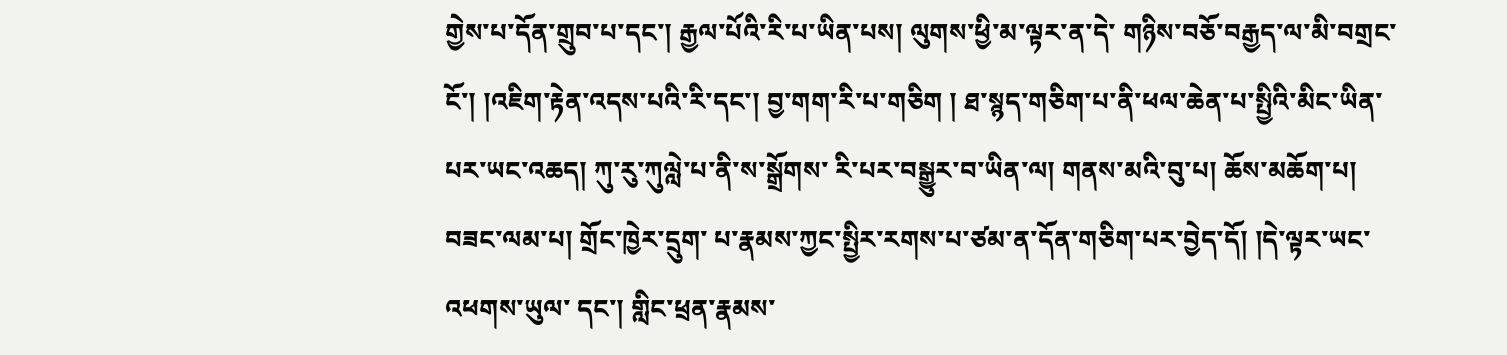གྱེས་པ་དོན་གྲུབ་པ་དང་། རྒྱལ་པོའི་རི་པ་ཡིན་པས། ལུགས་ཕྱི་མ་ལྟར་ན་དེ་ གཉིས་བཅོ་བརྒྱད་ལ་མི་བགྲང་ངོ་། །འཇིག་རྟེན་འདས་པའི་རི་དང་། བྱ་གག་རི་པ་གཅིག ། ཐ་སྙད་གཅིག་པ་ནི་ཕལ་ཆེན་པ་སྤྱིའི་མིང་ཡིན་པར་ཡང་འཆད། ཀུ་རུ་ཀུལླེ་པ་ནི་ས་སྒྲོགས་ རི་པར་བསྒྱུར་བ་ཡིན་ལ། གནས་མའི་བུ་པ། ཆོས་མཆོག་པ། བཟང་ལམ་པ། གྲོང་ཁྱེར་དྲུག་ པ་རྣམས་ཀྱང་སྤྱིར་རགས་པ་ཙམ་ན་དོན་གཅིག་པར་བྱེད་དོ། །དེ་ལྟར་ཡང་འཕགས་ཡུལ་ དང་། གླིང་ཕྲན་རྣམས་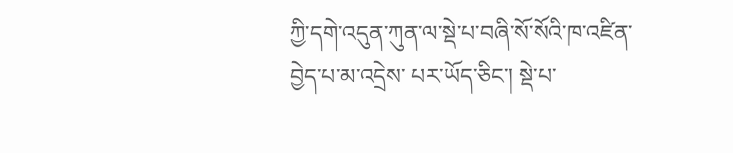ཀྱི་དགེ་འདུན་ཀུན་ལ་སྡེ་པ་བཞི་སོ་སོའི་ཁ་འཛིན་བྱེད་པ་མ་འདྲེས་ པར་ཡོད་ཅིང་། སྡེ་པ་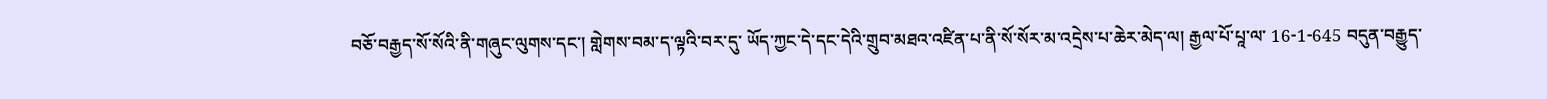བཅོ་བརྒྱད་སོ་སོའི་ནི་གཞུང་ལུགས་དང་། གླེགས་བམ་ད་ལྟའི་བར་དུ་ ཡོད་ཀྱང་དེ་དང་དེའི་གྲུབ་མཐའ་འཛིན་པ་ནི་སོ་སོར་མ་འདྲེས་པ་ཆེར་མེད་ལ། རྒྱལ་པོ་པཱ་ལ་ 16-1-645 བདུན་བརྒྱུད་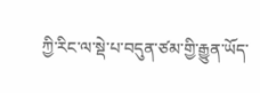ཀྱི་རིང་ལ་སྡེ་པ་བདུན་ཙམ་གྱི་རྒྱུན་ཡོད་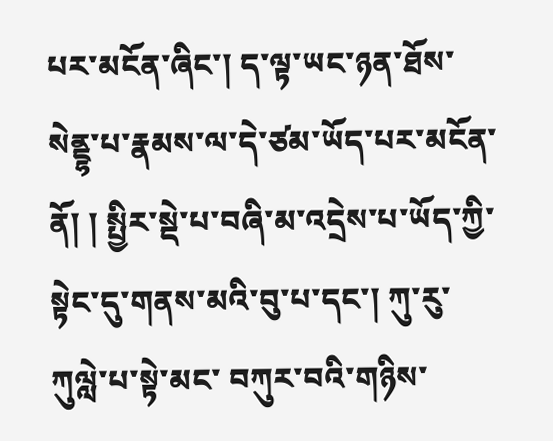པར་མངོན་ཞིང་། ད་ལྟ་ཡང་ཉན་ཐོས་ སེནྡྷ་པ་རྣམས་ལ་དེ་ཙམ་ཡོད་པར་མངོན་ནོ། ། སྤྱིར་སྡེ་པ་བཞི་མ་འདྲེས་པ་ཡོད་ཀྱི་སྟེང་དུ་གནས་མའི་བུ་པ་དང་། ཀུ་རུ་ཀུལླེ་པ་སྟེ་མང་ བཀུར་བའི་གཉིས་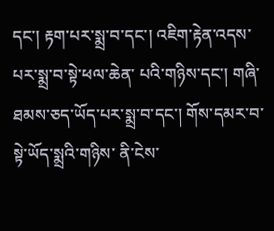དང་། རྟག་པར་སྨྲ་བ་དང་། འཇིག་རྟེན་འདས་པར་སྨྲ་བ་སྟེ་ཕལ་ཆེན་ པའི་གཉིས་དང་། གཞི་ཐམས་ཅད་ཡོད་པར་སྨྲ་བ་དང་། གོས་དམར་བ་སྟེ་ཡོད་སྨྲའི་གཉིས་ ནི་ངེས་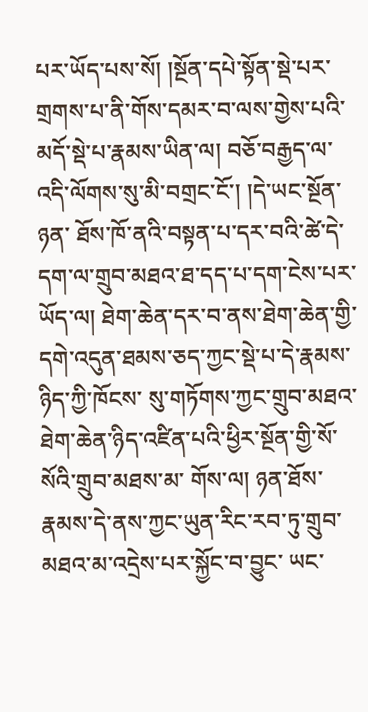པར་ཡོད་པས་སོ། །སྔོན་དཔེ་སྟོན་སྡེ་པར་གྲགས་པ་ནི་གོས་དམར་བ་ལས་གྱེས་པའི་ མདོ་སྡེ་པ་རྣམས་ཡིན་ལ། བཅོ་བརྒྱད་ལ་འདི་ལོགས་སུ་མི་བགྲང་ངོ་། །དེ་ཡང་སྔོན་ཉན་ ཐོས་ཁོ་ནའི་བསྟན་པ་དར་བའི་ཚེ་དེ་དག་ལ་གྲུབ་མཐའ་ཐ་དད་པ་དག་ངེས་པར་ཡོད་ལ། ཐེག་ཆེན་དར་བ་ནས་ཐེག་ཆེན་གྱི་དགེ་འདུན་ཐམས་ཅད་ཀྱང་སྡེ་པ་དེ་རྣམས་ཉིད་ཀྱི་ཁོངས་ སུ་གཏོགས་ཀྱང་གྲུབ་མཐའ་ཐེག་ཆེན་ཉིད་འཛིན་པའི་ཕྱིར་སྔོན་གྱི་སོ་སོའི་གྲུབ་མཐས་མ་ གོས་ལ། ཉན་ཐོས་རྣམས་དེ་ནས་ཀྱང་ཡུན་རིང་རབ་ཏུ་གྲུབ་མཐའ་མ་འདྲེས་པར་སྐྱོང་བ་བྱུང་ ཡང་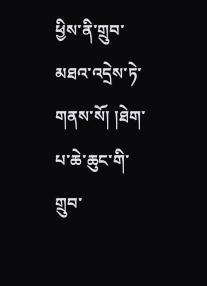ཕྱིས་ནི་གྲུབ་མཐའ་འདྲེས་ཏེ་གནས་སོ། །ཐེག་པ་ཆེ་ཆུང་གི་གྲུབ་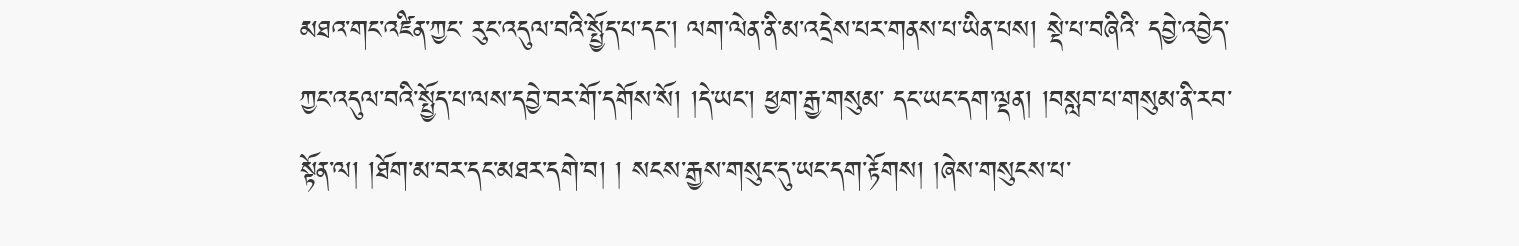མཐའ་གང་འཛིན་ཀྱང་ རུང་འདུལ་བའི་སྤྱོད་པ་དང་། ལག་ལེན་ནི་མ་འདྲེས་པར་གནས་པ་ཡིན་པས། སྡེ་པ་བཞིའི་ དབྱེ་འབྱེད་ཀྱང་འདུལ་བའི་སྤྱོད་པ་ལས་དབྱེ་བར་གོ་དགོས་སོ། །དེ་ཡང་། ཕྱག་རྒྱ་གསུམ་ དང་ཡང་དག་ལྡན། །བསླབ་པ་གསུམ་ནི་རབ་སྟོན་ལ། །ཐོག་མ་བར་དང་མཐར་དགེ་བ། ། སངས་རྒྱས་གསུང་དུ་ཡང་དག་རྟོགས། །ཞེས་གསུངས་པ་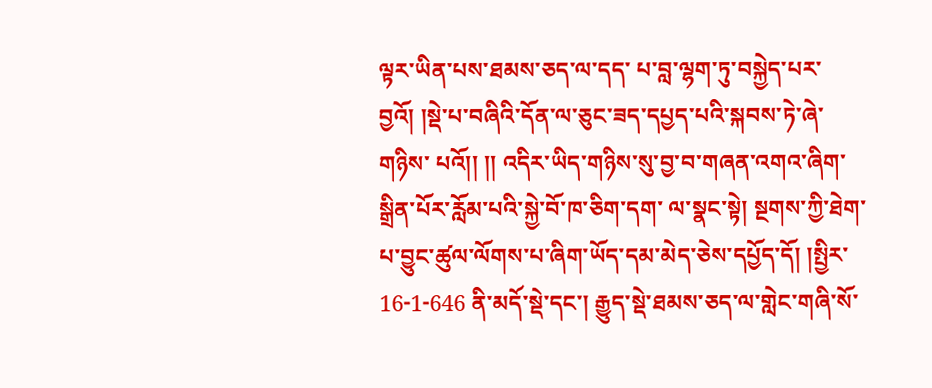ལྟར་ཡིན་པས་ཐམས་ཅད་ལ་དད་ པ་བླ་ལྷག་ཏུ་བསྐྱེད་པར་བྱའོ། །སྡེ་པ་བཞིའི་དོན་ལ་ཅུང་ཟད་དཔྱད་པའི་སྐབས་ཏེ་ཞེ་གཉིས་ པའོ།། །། འདིར་ཡིད་གཉིས་སུ་བྱ་བ་གཞན་འགའ་ཞིག་སྒྲིན་པོར་རློམ་པའི་སྐྱེ་བོ་ཁ་ཅིག་དག་ ལ་སྣང་སྟེ། སྔགས་ཀྱི་ཐེག་པ་བྱུང་ཚུལ་ལོགས་པ་ཞིག་ཡོད་དམ་མེད་ཅེས་དཔྱོད་དོ། །སྤྱིར་ 16-1-646 ནི་མདོ་སྡེ་དང་། རྒྱུད་སྡེ་ཐམས་ཅད་ལ་གླེང་གཞི་སོ་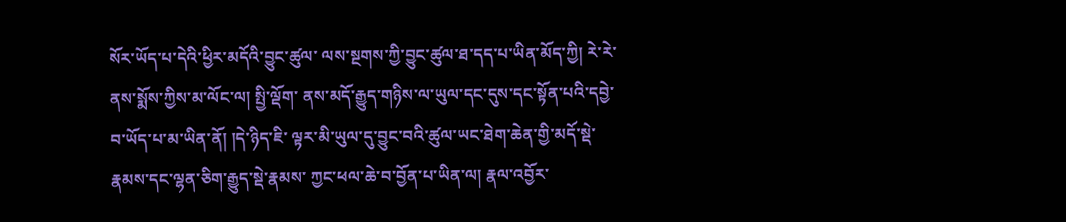སོར་ཡོད་པ་དེའི་ཕྱིར་མདོའི་བྱུང་ཚུལ་ ལས་སྔགས་ཀྱི་བྱུང་ཚུལ་ཐ་དད་པ་ཡིན་མོད་ཀྱི། རེ་རེ་ནས་སྨོས་ཀྱིས་མ་ལོང་ལ། སྤྱི་ལྡོག་ ནས་མདོ་རྒྱུད་གཉིས་ལ་ཡུལ་དང་དུས་དང་སྟོན་པའི་དབྱེ་བ་ཡོད་པ་མ་ཡིན་ནོ། །དེ་ཉིད་ཇི་ ལྟར་མི་ཡུལ་དུ་བྱུང་བའི་ཚུལ་ཡང་ཐེག་ཆེན་གྱི་མདོ་སྡེ་རྣམས་དང་ལྷན་ཅིག་རྒྱུད་སྡེ་རྣམས་ ཀྱང་ཕལ་ཆེ་བ་བྱོན་པ་ཡིན་ལ། རྣལ་འབྱོར་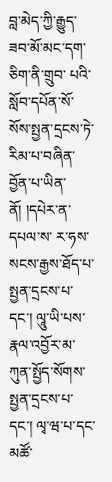བླ་མེད་ཀྱི་རྒྱུད་ཟབ་མོ་མང་དག་ཅིག་ནི་གྲུབ་ པའི་སློབ་དཔོན་སོ་སོས་སྤྱན་དྲངས་ཏེ་རིམ་པ་བཞིན་བྱོན་པ་ཡིན་ནོ། །དཔེར་ན་དཔལ་ས་ ར་ཧས་སངས་རྒྱས་ཐོད་པ་སྤྱན་དྲངས་པ་དང་། ལཱུ་ཡི་པས་རྣལ་འབྱོར་མ་ཀུན་སྤྱོད་སོགས་ སྤྱན་དྲངས་པ་དང་། ལྭ་ཝ་པ་དང་མཚོ་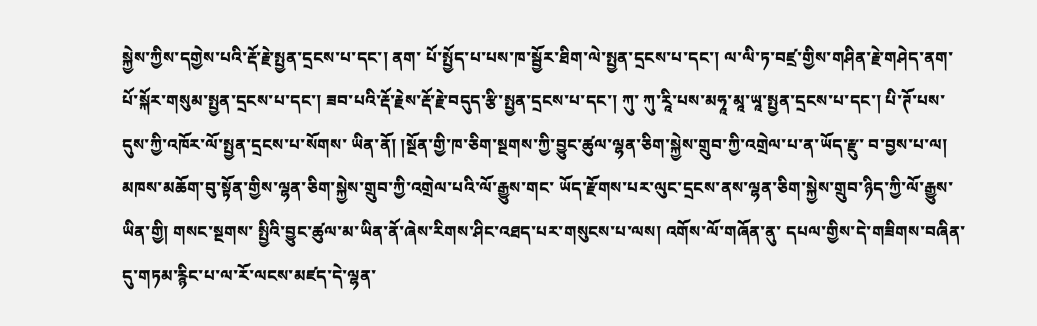སྐྱེས་ཀྱིས་དགྱེས་པའི་རྡོ་རྗེ་སྤྱན་དྲངས་པ་དང་། ནག་ པོ་སྤྱོད་པ་པས་ཁ་སྦྱོར་ཐིག་ལེ་སྤྱན་དྲངས་པ་དང་། ལ་ལི་ཏ་བཛྲ་གྱིས་གཤིན་རྗེ་གཤེད་ནག་ པོ་སྐོར་གསུམ་སྤྱན་དྲངས་པ་དང་། ཟབ་པའི་རྡོ་རྗེས་རྡོ་རྗེ་བདུད་རྩི་སྤྱན་དྲངས་པ་དང་། ཀུ་ ཀུ་རཱི་པས་མཧཱ་མཱ་ཡཱ་སྤྱན་དྲངས་པ་དང་། པི་ཊོ་པས་དུས་ཀྱི་འཁོར་ལོ་སྤྱན་དྲངས་པ་སོགས་ ཡིན་ནོ། །སྔོན་གྱི་ཁ་ཅིག་སྔགས་ཀྱི་བྱུང་ཚུལ་ལྷན་ཅིག་སྐྱེས་གྲུབ་ཀྱི་འགྲེལ་པ་ན་ཡོད་རྫུ་ བ་བྱས་པ་ལ། མཁས་མཆོག་བུ་སྟོན་གྱིས་ལྷན་ཅིག་སྐྱེས་གྲུབ་ཀྱི་འགྲེལ་པའི་ལོ་རྒྱུས་གང་ ཡོད་རྫོགས་པར་ལུང་དྲངས་ནས་ལྷན་ཅིག་སྐྱེས་གྲུབ་ཉིད་ཀྱི་ལོ་རྒྱུས་ཡིན་གྱི། གསང་སྔགས་ སྤྱིའི་བྱུང་ཚུལ་མ་ཡིན་ནོ་ཞེས་རིགས་ཤིང་འཐད་པར་གསུངས་པ་ལས། འགོས་ལོ་གཞོན་ནུ་ དཔལ་གྱིས་དེ་གཟིགས་བཞིན་དུ་གཏམ་རྙིང་པ་ལ་རོ་ལངས་མཛད་དེ་ལྷན་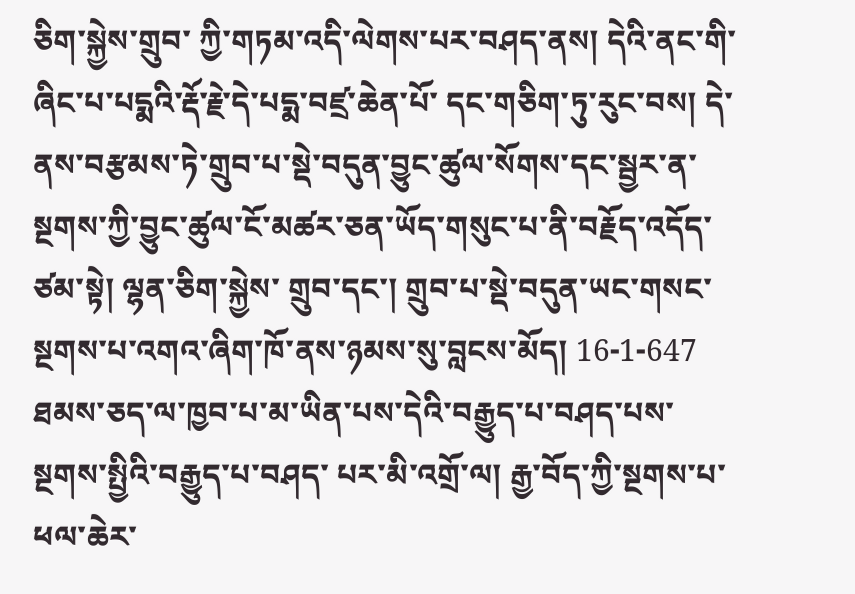ཅིག་སྐྱེས་གྲུབ་ ཀྱི་གཏམ་འདི་ལེགས་པར་བཤད་ནས། དེའི་ནང་གི་ཞིང་པ་པདྨའི་རྡོ་རྗེ་དེ་པདྨ་བཛྲ་ཆེན་པོ་ དང་གཅིག་ཏུ་རུང་བས། དེ་ནས་བརྩམས་ཏེ་གྲུབ་པ་སྡེ་བདུན་བྱུང་ཚུལ་སོགས་དང་སྦྱར་ན་ སྔགས་ཀྱི་བྱུང་ཚུལ་ངོ་མཚར་ཅན་ཡོད་གསུང་པ་ནི་བརྗོད་འདོད་ཙམ་སྟེ། ལྷན་ཅིག་སྐྱེས་ གྲུབ་དང་། གྲུབ་པ་སྡེ་བདུན་ཡང་གསང་སྔགས་པ་འགའ་ཞིག་ཁོ་ནས་ཉམས་སུ་བླངས་མོད། 16-1-647 ཐམས་ཅད་ལ་ཁྱབ་པ་མ་ཡིན་པས་དེའི་བརྒྱུད་པ་བཤད་པས་སྔགས་སྤྱིའི་བརྒྱུད་པ་བཤད་ པར་མི་འགྲོ་ལ། རྒྱ་བོད་ཀྱི་སྔགས་པ་ཕལ་ཆེར་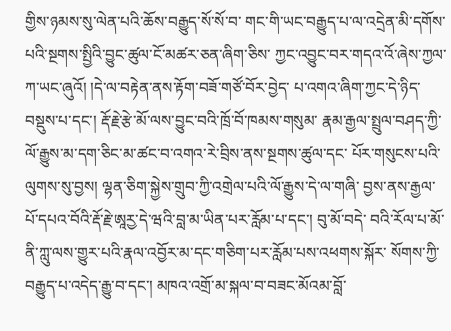གྱིས་ཉམས་སུ་ལེན་པའི་ཆོས་བརྒྱུད་སོ་སོ་བ་ གང་གི་ཡང་བརྒྱུད་པ་ལ་འདྲེན་མི་དགོས་པའི་སྔགས་སྤྱིའི་བྱུང་ཚུལ་ངོ་མཚར་ཅན་ཞིག་ཅིས་ ཀྱང་འབྱུང་བར་གདའ་འོ་ཞེས་ཀྱལ་ཀ་ཡང་ཞུའོ། །དེ་ལ་བརྟེན་ནས་རྟོག་བཟོ་གཙོ་བོར་བྱེད་ པ་འགའ་ཞིག་ཀྱང་དེ་ཉིད་བསྡུས་པ་དང་། རྡོ་རྗེ་རྩེ་མོ་ལས་བྱུང་བའི་ཁྲོ་བོ་ཁམས་གསུམ་ རྣམ་རྒྱལ་སྤྲུལ་བཤད་ཀྱི་ལོ་རྒྱུས་མ་དག་ཅིང་མ་ཚང་བ་འགའ་རེ་བྲིས་ནས་སྔགས་ཚུལ་དང་ པོར་གསུངས་པའི་ལུགས་སུ་བྱས། ལྷན་ཅིག་སྐྱེས་གྲུབ་ཀྱི་འགྲེལ་པའི་ལོ་རྒྱུས་དེ་ལ་གཞི་ བྱས་ནས་རྒྱལ་པོ་དཔའ་བོའི་རྡོ་རྗེ་ཨཱརྱ་དེ་ཝའི་བླ་མ་ཡིན་པར་རློམ་པ་དང་། བུ་མོ་བདེ་ བའི་རོལ་པ་མོ་ནི་ཀླུ་ལས་གྱུར་པའི་རྣལ་འབྱོར་མ་དང་གཅིག་པར་རློམ་པས་འཕགས་སྐོར་ སོགས་ཀྱི་བརྒྱུད་པ་འདེད་རྒྱུ་བ་དང་། མཁའ་འགྲོ་མ་སྐལ་བ་བཟང་མོའམ་བློ་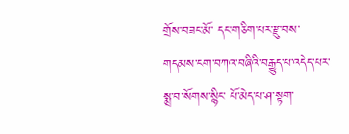གྲོས་བཟང་མོ་ དང་གཅིག་པར་རྫུ་བས་གདམས་ངག་བཀའ་བཞིའི་བརྒྱུད་པ་འདེད་པར་སྨྲ་བ་སོགས་སྙིང་ པོ་མེད་པ་ཤ་སྟག་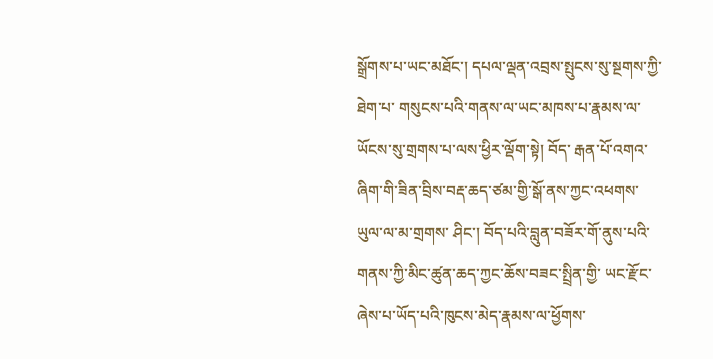སྒྲོགས་པ་ཡང་མཐོང་། དཔལ་ལྡན་འབྲས་སྤུངས་སུ་སྔགས་ཀྱི་ཐེག་པ་ གསུངས་པའི་གནས་ལ་ཡང་མཁས་པ་རྣམས་ལ་ཡོངས་སུ་གྲགས་པ་ལས་ཕྱིར་ལྡོག་སྟེ། བོད་ རྒན་པོ་འགའ་ཞིག་གི་ཟིན་བྲིས་བརྡ་ཆད་ཙམ་གྱི་སྒོ་ནས་ཀྱང་འཕགས་ཡུལ་ལ་མ་གྲགས་ ཤིང་། བོད་པའི་བླུན་བཟོར་གོ་ནུས་པའི་གནས་ཀྱི་མིང་ཚུན་ཆད་ཀྱང་ཆོས་བཟང་སྤྲིན་གྱི་ ཡང་རྫོང་ཞེས་པ་ཡོད་པའི་ཁུངས་མེད་རྣམས་ལ་ཕྱོགས་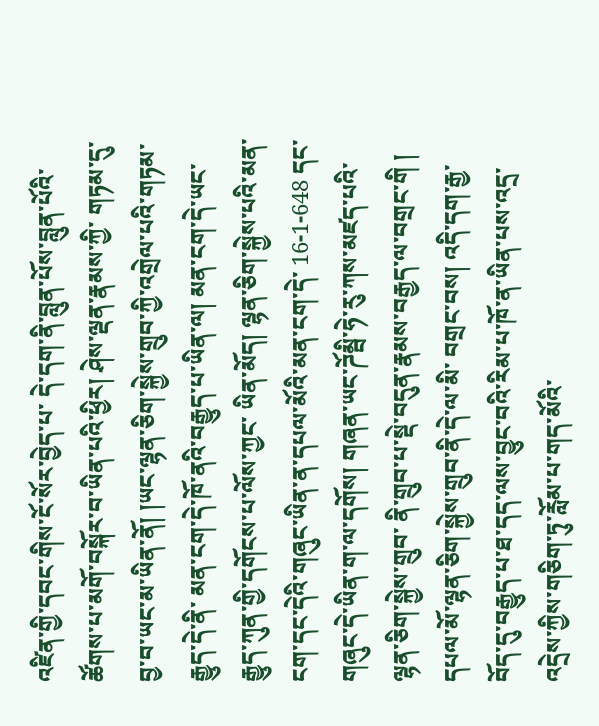འཛིན་གྱི་དབང་གིས་ངོ་སོར་བྱེད་པ་ དེ་དག་ནི་བླུན་པོས་བླུན་པོའི་ཚོགས་པ་མགོ་བསྐོར་བ་ཡིན་པའི་ཕྱིར། ཤེས་ལྡན་རྣམས་ཀྱི་ གཏམ་དུ་བྱ་བ་ཡང་མ་ཡིན་ནོ། །ཡང་ལྷན་ཅིག་སྐྱེས་གྲུབ་ཀྱི་འགྲེལ་པའི་གཏམ་རྒྱུད་དེ་ནི་ མན་ངག་དེ་ཁོ་ནའི་བརྒྱུད་པ་ཡིན་ལ། མན་ངག་དེ་ཡང་རྒྱུད་ཀུན་གྱི་དགོངས་པ་ལོས་ཀྱང་ ཡིན་མོད། ལྷན་ཅིག་སྐྱེས་པའི་མན་ངག་དང་དེའི་གཞུང་ཡིན་ན་དཔལ་མོའི་མན་ངག་དེ་ 16-1-648 དང་གཞུང་དེ་ཡིན་ག་ལ་དགོས། གཞན་ཡང་ཌོམྦི་ཧེ་རུ་ཀས་མཛད་པའི་ལྷན་ཅིག་སྐྱེས་གྲུབ་ ནི་གྲུབ་པ་སྡེ་བདུན་རྣམས་བརྒྱད་ལ་བགྲང་གི ། དཔལ་མོ་ལྷན་ཅིག་སྐྱེས་གྲུབ་ནི་དེ་ལ་མི་ བགྲང་བས། འདི་དག་རྒྱ་བོད་དུ་བརྒྱུད་པ་ཐ་དད་ལས་བྱུང་བའི་རིམ་པ་ཁོ་ན་ཡིན་པས་འདྲ་ འདྲེས་ཀྱིས་གཅིག་ཏུ་རློམ་པ་གད་མོའི་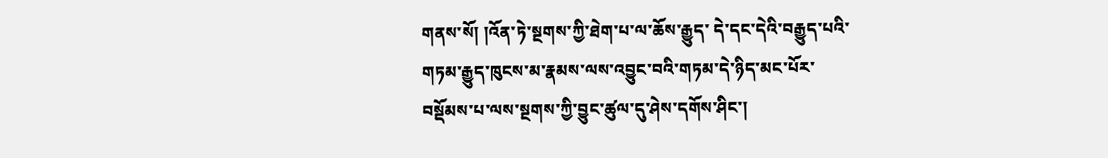གནས་སོ། །འོན་ཏེ་སྔགས་ཀྱི་ཐེག་པ་ལ་ཆོས་རྒྱུད་ དེ་དང་དེའི་བརྒྱུད་པའི་གཏམ་རྒྱུད་ཁུངས་མ་རྣམས་ལས་འབྱུང་བའི་གཏམ་དེ་ཉིད་མང་པོར་ བསྡོམས་པ་ལས་སྔགས་ཀྱི་བྱུང་ཚུལ་དུ་ཤེས་དགོས་ཤིང་།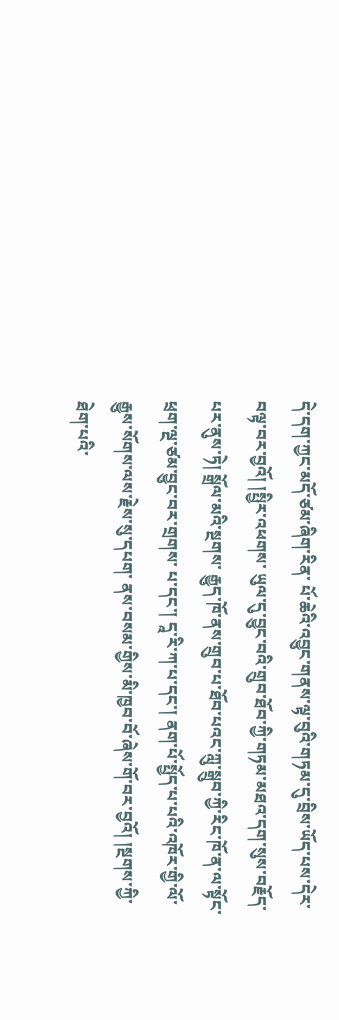དེ་དག་ཀྱང་མདོ་ཙམ་ཞིག་རིན་ པོ་ཆེའི་འབྱུང་གནས་ལྟ་བུའི་གཏམ་དུ་བྲིས་ཡོད་པས་དེར་བལྟ་བར་བྱའོ། །སྤྱིར་འཕགས་ ཡུལ་དུ་བྱུང་བའི་གྲུབ་ཐོབ་ཀྱི་གཏམ་མཐའ་དག་སུས་བརྗོད་པར་ནུས་ཏེ། སྒྲོལ་མའི་སྔགས་ རྒྱུད་ཁོ་ནས་གྲུབ་པ་ཐོབ་པའང་ཀླུ་སྒྲུབ་ཀྱི་རིང་ཁོ་ན་ལ་སྟོང་ཕྲག་ལྔ་ཙམ་བྱུང་བར་གྲགས་ པ་དང་། དཱ་རི་ཀ་པ་དང་། ནག་པོ་སྤྱོད་པ་པའི་འཁོར་གྱི་ལོ་རྒྱུས་སོགས་ལས་རྗེས་སུ་དཔག་ ནས་བསམ་གྱིས་མི་ཁྱབ་བོ་ཞེས་གོ་བར་བྱའོ། །སྔགས་ཀྱི་ཐེག་པའི་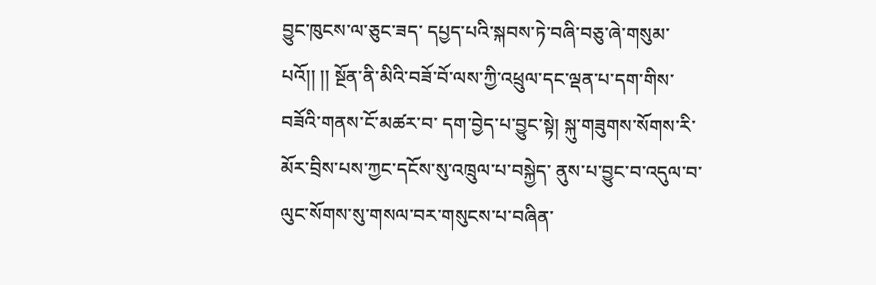བྱུང་ཁུངས་ལ་ཅུང་ཟད་ དཔྱད་པའི་སྐབས་ཏེ་བཞི་བཅུ་ཞེ་གསུམ་པའོ།། །། སྔོན་ནི་མིའི་བཟོ་བོ་ལས་ཀྱི་འཕྲུལ་དང་ལྡན་པ་དག་གིས་བཟོའི་གནས་ངོ་མཚར་བ་ དག་བྱེད་པ་བྱུང་སྟེ། སྐུ་གཟུགས་སོགས་རི་མོར་བྲིས་པས་ཀྱང་དངོས་སུ་འཁྲུལ་པ་བསྐྱེད་ ནུས་པ་བྱུང་བ་འདུལ་བ་ལུང་སོགས་སུ་གསལ་བར་གསུངས་པ་བཞིན་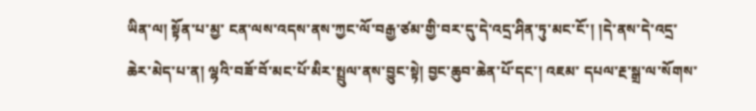ཡིན་ལ། སྟོན་པ་མྱ་ ངན་ལས་འདས་ནས་ཀྱང་ལོ་བརྒྱ་ཙམ་གྱི་བར་དུ་དེ་འདྲ་ཤིན་ཏུ་མང་ངོ་། །དེ་ནས་དེ་འདྲ་ ཆེར་མེད་པ་ན། ལྷའི་བཟོ་བོ་མང་པོ་མིར་སྤྲུལ་ནས་བྱུང་སྟེ། བྱང་ཆུབ་ཆེན་པོ་དང་། འཇམ་ དཔལ་རྔ་སྒྲ་ལ་སོགས་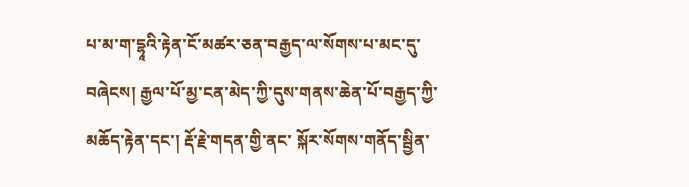པ་མ་ག་དྷཱའི་རྟེན་ངོ་མཚར་ཅན་བརྒྱད་ལ་སོགས་པ་མང་དུ་བཞེངས། རྒྱལ་པོ་མྱ་ངན་མེད་ཀྱི་དུས་གནས་ཆེན་པོ་བརྒྱད་ཀྱི་མཆོད་རྟེན་དང་། རྡོ་རྗེ་གདན་གྱི་ནང་ སྐོར་སོགས་གནོད་སྦྱིན་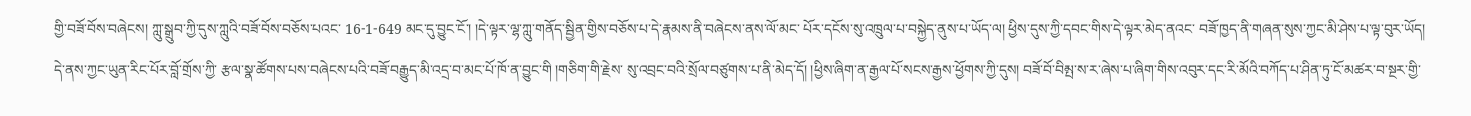གྱི་བཟོ་བོས་བཞེངས། ཀླུ་སྒྲུབ་ཀྱི་དུས་ཀླུའི་བཟོ་བོས་བཅོས་པའང་ 16-1-649 མང་དུ་བྱུང་ངོ་། །དེ་ལྟར་ལྷ་ཀླུ་གནོད་སྦྱིན་གྱིས་བཅོས་པ་དེ་རྣམས་ནི་བཞེངས་ནས་ལོ་མང་ པོར་དངོས་སུ་འཁྲུལ་པ་བསྐྱེད་ནུས་པ་ཡོད་ལ། ཕྱིས་དུས་ཀྱི་དབང་གིས་དེ་ལྟར་མེད་ནའང་ བཟོ་ཁྱད་ནི་གཞན་སུས་ཀྱང་མི་ཤེས་པ་ལྟ་བུར་ཡོད། དེ་ནས་ཀྱང་ཡུན་རིང་པོར་བློ་གྲོས་ཀྱི་ རྩལ་སྣ་ཚོགས་པས་བཞེངས་པའི་བཟོ་བརྒྱུད་མི་འདྲ་བ་མང་པོ་ཁོ་ན་བྱུང་གི །གཅིག་གི་རྗེས་ སུ་འབྲང་བའི་སྲོལ་བཙུགས་པ་ནི་མེད་དོ། །ཕྱིས་ཞིག་ན་རྒྱལ་པོ་སངས་རྒྱས་ཕྱོགས་ཀྱི་དུས། བཟོ་བོ་བིམྤ་ས་ར་ཞེས་པ་ཞིག་གིས་འབུར་དང་རི་མོའི་བཀོད་པ་ཤིན་ཏུ་ངོ་མཚར་བ་སྔར་གྱི་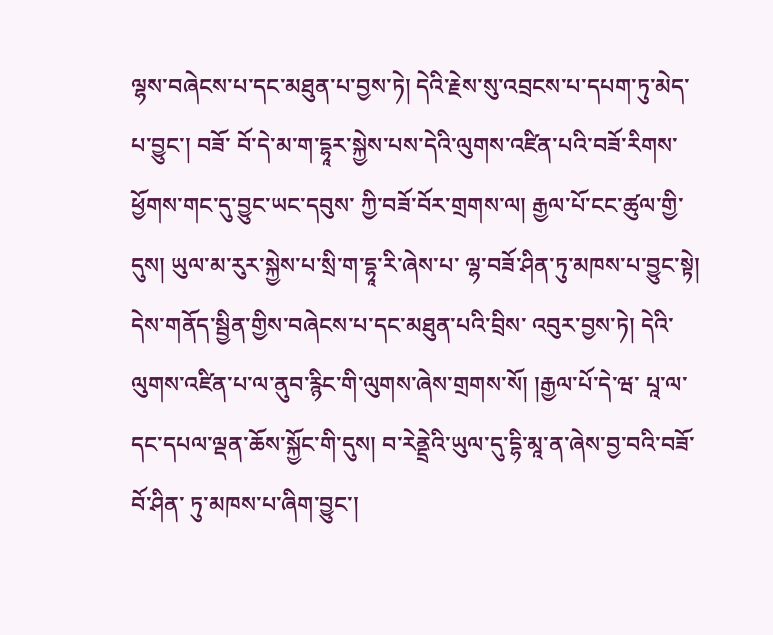ལྷས་བཞེངས་པ་དང་མཐུན་པ་བྱས་ཏེ། དེའི་རྗེས་སུ་འབྲངས་པ་དཔག་ཏུ་མེད་པ་བྱུང་། བཟོ་ བོ་དེ་མ་ག་དྷཱར་སྐྱེས་པས་དེའི་ལུགས་འཛིན་པའི་བཟོ་རིགས་ཕྱོགས་གང་དུ་བྱུང་ཡང་དབུས་ ཀྱི་བཟོ་བོར་གྲགས་ལ། རྒྱལ་པོ་ངང་ཚུལ་གྱི་དུས། ཡུལ་མ་རུར་སྐྱེས་པ་སྲི་ག་དྷཱ་རི་ཞེས་པ་ ལྷ་བཟོ་ཤིན་ཏུ་མཁས་པ་བྱུང་སྟེ། དེས་གནོད་སྦྱིན་གྱིས་བཞེངས་པ་དང་མཐུན་པའི་བྲིས་ འབུར་བྱས་ཏེ། དེའི་ལུགས་འཛིན་པ་ལ་ནུབ་རྙིང་གི་ལུགས་ཞེས་གྲགས་སོ། །རྒྱལ་པོ་དེ་ཝ་ པཱ་ལ་དང་དཔལ་ལྡན་ཆོས་སྐྱོང་གི་དུས། བ་རེནྡྲེའི་ཡུལ་དུ་དྷི་མཱ་ན་ཞེས་བྱ་བའི་བཟོ་བོ་ཤིན་ ཏུ་མཁས་པ་ཞིག་བྱུང་།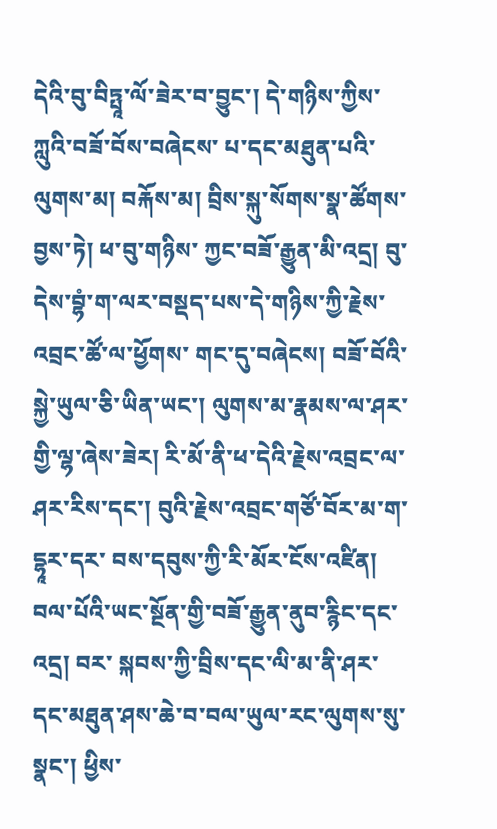དེའི་བུ་བིཏྤཱ་ལོ་ཟེར་བ་བྱུང་། དེ་གཉིས་ཀྱིས་ཀླུའི་བཟོ་བོས་བཞེངས་ པ་དང་མཐུན་པའི་ལུགས་མ། བརྐོས་མ། བྲིས་སྐུ་སོགས་སྣ་ཚོགས་བྱས་ཏེ། ཕ་བུ་གཉིས་ ཀྱང་བཟོ་རྒྱུན་མི་འདྲ། བུ་དེས་བྷཾ་ག་ལར་བསྡད་པས་དེ་གཉིས་ཀྱི་རྗེས་འབྲང་ཚོ་ལ་ཕྱོགས་ གང་དུ་བཞེངས། བཟོ་བོའི་སྐྱེ་ཡུལ་ཅི་ཡིན་ཡང་། ལུགས་མ་རྣམས་ལ་ཤར་གྱི་ལྷ་ཞེས་ཟེར། རི་མོ་ནི་ཕ་དེའི་རྗེས་འབྲང་ལ་ཤར་རིས་དང་། བུའི་རྗེས་འབྲང་གཙོ་བོར་མ་ག་དྷཱར་དར་ བས་དབུས་ཀྱི་རི་མོར་ངོས་འཛིན། བལ་པོའི་ཡང་སྔོན་གྱི་བཟོ་རྒྱུན་ནུབ་རྙིང་དང་འདྲ། བར་ སྐབས་ཀྱི་བྲིས་དང་ལི་མ་ནི་ཤར་དང་མཐུན་ཤས་ཆེ་བ་བལ་ཡུལ་རང་ལུགས་སུ་སྣང་། ཕྱིས་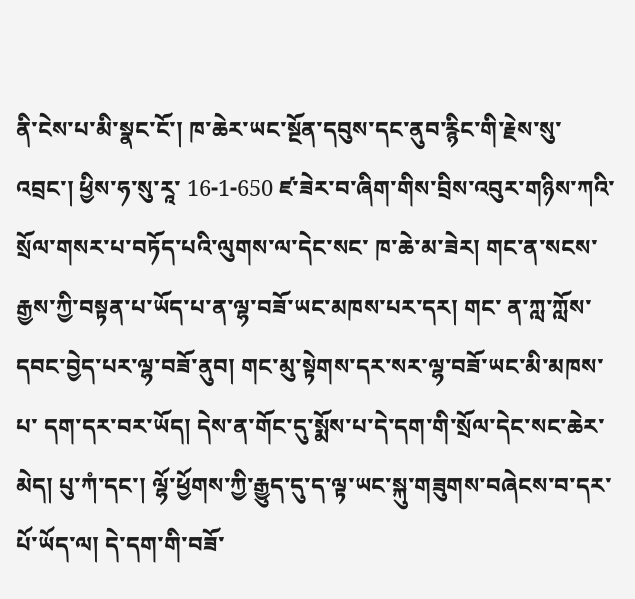ནི་ངེས་པ་མི་སྣང་ངོ་། ཁ་ཆེར་ཡང་སྔོན་དབུས་དང་ནུབ་རྙིང་གི་རྗེས་སུ་འབྲང་། ཕྱིས་ཧ་སུ་རཱ་ 16-1-650 ཛ་ཟེར་བ་ཞིག་གིས་བྲིས་འབུར་གཉིས་ཀའི་སྲོལ་གསར་པ་བཏོད་པའི་ལུགས་ལ་དེང་སང་ ཁ་ཆེ་མ་ཟེར། གང་ན་སངས་རྒྱས་ཀྱི་བསྟན་པ་ཡོད་པ་ན་ལྷ་བཟོ་ཡང་མཁས་པར་དར། གང་ ན་ཀླ་ཀློས་དབང་བྱེད་པར་ལྷ་བཟོ་ནུབ། གང་མུ་སྟེགས་དར་སར་ལྷ་བཟོ་ཡང་མི་མཁས་པ་ དག་དར་བར་ཡོད། དེས་ན་གོང་དུ་སྨོས་པ་དེ་དག་གི་སྲོལ་དེང་སང་ཆེར་མེད། པུ་ཀཾ་དང་། ལྷོ་ཕྱོགས་ཀྱི་རྒྱུད་དུ་ད་ལྟ་ཡང་སྐུ་གཟུགས་བཞེངས་བ་དར་པོ་ཡོད་ལ། དེ་དག་གི་བཟོ་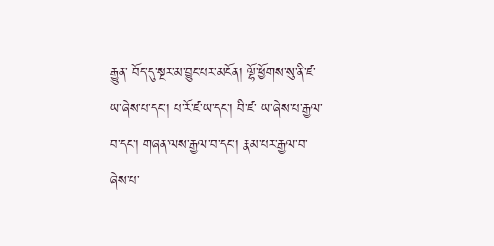རྒྱུན་ བོད་དུ་སྔར་མ་བྱུང་པར་མངོན། ལྷོ་ཕྱོགས་སུ་ནི་ཛ་ཡ་ཞེས་པ་དང་། པ་རོ་ཛ་ཡ་དང་། བི་ཛ་ ཡ་ཞེས་པ་རྒྱལ་བ་དང་། གཞན་ལས་རྒྱལ་བ་དང་། རྣམ་པར་རྒྱལ་བ་ཞེས་པ་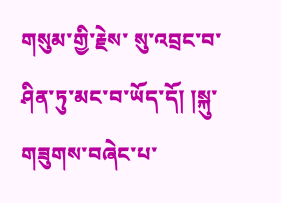གསུམ་གྱི་རྗེས་ སུ་འབྲང་བ་ཤིན་ཏུ་མང་བ་ཡོད་དོ། །སྐུ་གཟུགས་བཞེང་པ་